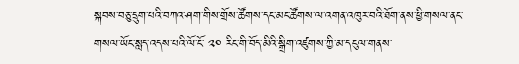སྐབས་བཅུ་དྲུག་པའི་བཀའ་ཤག་གིས་གྲོས་ཚོགས་དང་མང་ཚོགས་ལ་འགན་འཁུར་བའི་ཐོག་ནས་ཕྱི་གསལ་ནང་གསལ་ཡོང་སླད་འདས་པའི་ལོ་ངོ་ ༢༠ རིང་གི་བོད་མིའི་སྒྲིག་འཛུགས་ཀྱི་མ་དངུལ་གནས་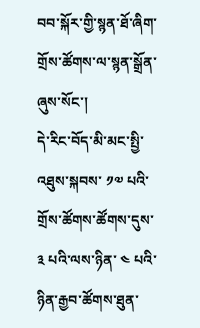བབ་སྐོར་གྱི་སྙན་ཐོ་ཞིག་གྲོས་ཚོགས་ལ་སྙན་སྒྲོན་ཞུས་སོང་།
དེ་རིང་བོད་མི་མང་སྤྱི་འཐུས་སྐབས་ ༡༧ པའི་གྲོས་ཚོགས་ཚོགས་དུས་ ༣ པའི་ལས་ཉིན་ ༤ པའི་ཉིན་རྒྱབ་ཚོགས་ཐུན་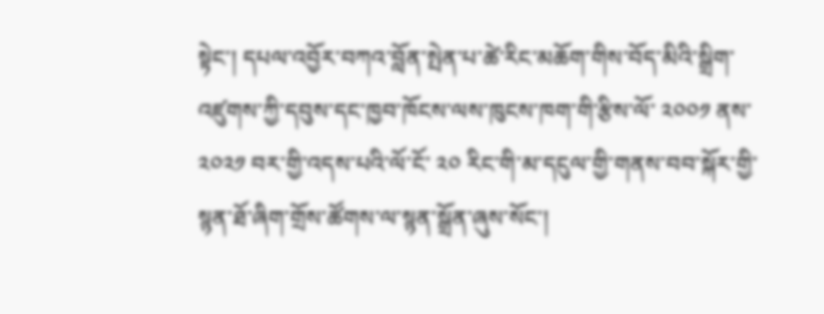སྟེང་། དཔལ་འབྱོར་བཀའ་བློན་སྤེན་པ་ཚེ་རིང་མཆོག་གིས་བོད་མིའི་སྒྲིག་འཛུགས་ཀྱི་དབུས་དང་ཁྱབ་ཁོངས་ལས་ཁུངས་ཁག་གི་རྩིས་ལོ་ ༢༠༠༡ ནས་ ༢༠༢༡ བར་གྱི་འདས་པའི་ལོ་ངོ་ ༢༠ རིང་གི་མ་དངུལ་གྱི་གནས་བབ་སྐོར་གྱི་སྙན་ཐོ་ཞིག་གྲོས་ཚོགས་ལ་སྙན་སྒྲོན་ཞུས་སོང་།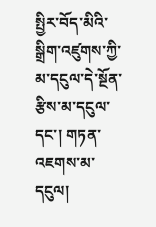སྤྱིར་བོད་མིའི་སྒྲིག་འཛུགས་ཀྱི་མ་དངུལ་དེ་སྔོན་རྩིས་མ་དངུལ་དང་། གཏན་འཇགས་མ་དངུལ།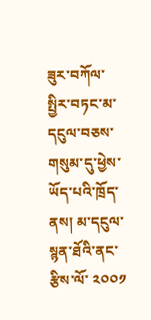ཟུར་བཀོལ་སྤྱིར་བཏང་མ་དངུལ་བཅས་གསུམ་དུ་ཕྱེས་ཡོད་པའི་ཁྲོད་ནས། མ་དངུལ་སྙན་ཐོའི་ནང་རྩིས་ལོ་ ༢༠༠༡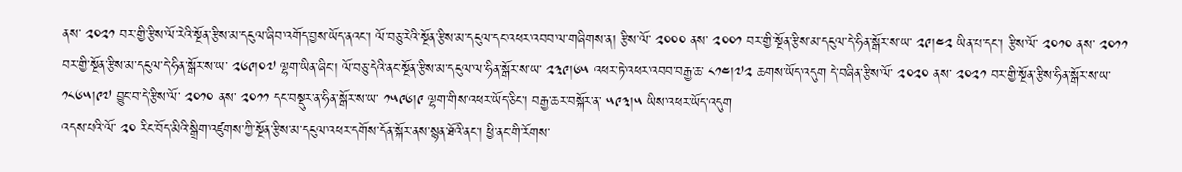ནས་ ༢༠༢༡ བར་གྱི་རྩིས་ལོ་རེའི་སྔོན་རྩིས་མ་དངུལ་ཞིབ་འགོད་བྱས་ཡོད་ནའང་། ལོ་བཅུ་རེའི་སྔོན་རྩིས་མ་དངུལ་དང་འཕར་འབབ་ལ་གཞིགས་ན། རྩིས་ལོ་ ༢༠༠༠ ནས་ ༢༠༠༡ བར་གྱི་སྔོན་རྩིས་མ་དངུལ་དེ་ཧིན་སྒོར་ས་ཡ་ ༢༩།༤༢ ཡིན་པ་དང་། རྩིས་ལོ་ ༢༠༡༠ ནས་ ༢༠༡༡ བར་གྱི་སྔོན་རྩིས་མ་དངུལ་དེ་ཧིན་སྒོར་ས་ཡ་ ༢༦༩།༠༧ ལྷག་ཡིན་ཞིང་། ལོ་བཅུ་དེའི་ནང་སྔོན་རྩིས་མ་དངུལ་ལ་ཧིན་སྒོར་ས་ཡ་ ༢༣༩།༦༥ འཕར་ཏེ་འཕར་འབབ་བརྒྱ་ཆ་ ༨༡༤།༧༢ ཆགས་ཡོད་འདུག དེ་བཞིན་རྩིས་ལོ་ ༢༠༢༠ ནས་ ༢༠༢༡ བར་གྱི་སྔོན་རྩིས་ཧིན་སྒོར་ས་ཡ་ ༡༨༦༥།༩༧ བྱུང་བ་དེ་རྩིས་ལོ་ ༢༠༡༠ ནས་ ༢༠༡༡ དང་བསྡུར་ན་ཧིན་སྒོར་ས་ཡ་ ༡༥༩༦།༩ ལྷག་གིས་འཕར་ཡོད་ཅིང་། བརྒྱ་ཆར་བསྐོར་ན་ ༥༩༣།༥ ཡིས་འཕར་ཡོད་འདུག
འདས་པའི་ལོ་ ༢༠ རིང་བོད་མིའི་སྒྲིག་འཛུགས་ཀྱི་སྔོན་རྩིས་མ་དངུལ་འཕར་དགོས་དོན་སྐོར་ནས་སྙན་ཐོའི་ནང་། ཕྱི་ནང་གི་རོགས་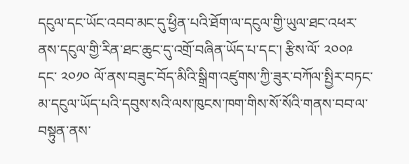དངུལ་དང་ཡོང་འབབ་མང་དུ་ཕྱིན་པའི་ཐོག་ལ་དངུལ་གྱི་ཡུལ་ཐང་འཕར་ནས་དངུལ་གྱི་རིན་ཐང་ཆུང་དུ་འགྲོ་བཞིན་ཡོད་པ་དང་། རྩིས་ལོ་ ༢༠༠༩ དང་ ༢༠༡༠ ལོ་ནས་བཟུང་བོད་མིའི་སྒྲིག་འཛུགས་ཀྱི་ཟུར་བཀོལ་སྤྱིར་བཏང་མ་དངུལ་ཡོད་པའི་དབུས་སའི་ལས་ཁུངས་ཁག་གིས་སོ་སོའི་གནས་བབ་ལ་བསྟུན་ནས་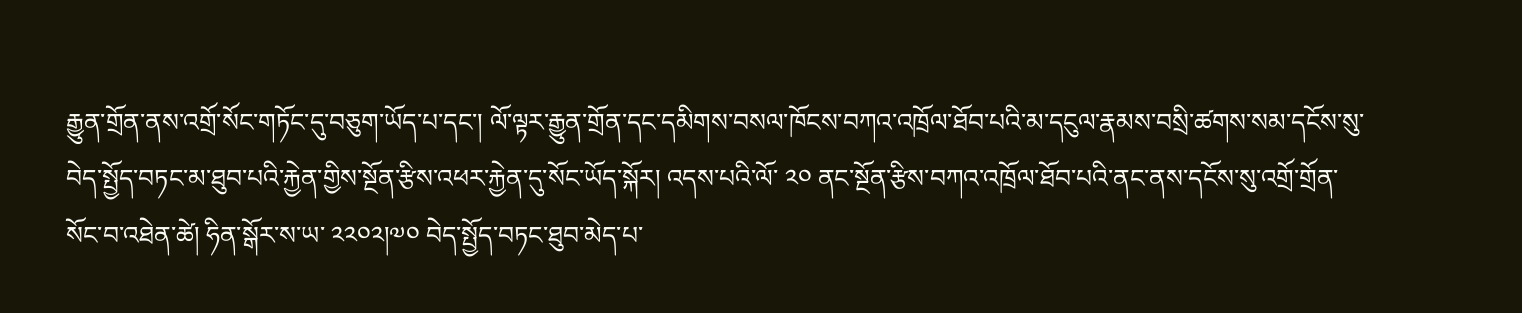རྒྱུན་གྲོན་ནས་འགྲོ་སོང་གཏོང་དུ་བཅུག་ཡོད་པ་དང་། ལོ་ལྟར་རྒྱུན་གྲོན་དང་དམིགས་བསལ་ཁོངས་བཀའ་འཁྲོལ་ཐོབ་པའི་མ་དངུལ་རྣམས་བསྲི་ཚགས་སམ་དངོས་སུ་བེད་སྤྱོད་བཏང་མ་ཐུབ་པའི་རྐྱེན་གྱིས་སྔོན་རྩིས་འཕར་རྐྱེན་དུ་སོང་ཡོད་སྐོར། འདས་པའི་ལོ་ ༢༠ ནང་སྔོན་རྩིས་བཀའ་འཁྲོལ་ཐོབ་པའི་ནང་ནས་དངོས་སུ་འགྲོ་གྲོན་སོང་བ་འཐེན་ཚེ། ཧིན་སྒོར་ས་ཡ་ ༢༢༠༢།༧༠ བེད་སྤྱོད་བཏང་ཐུབ་མེད་པ་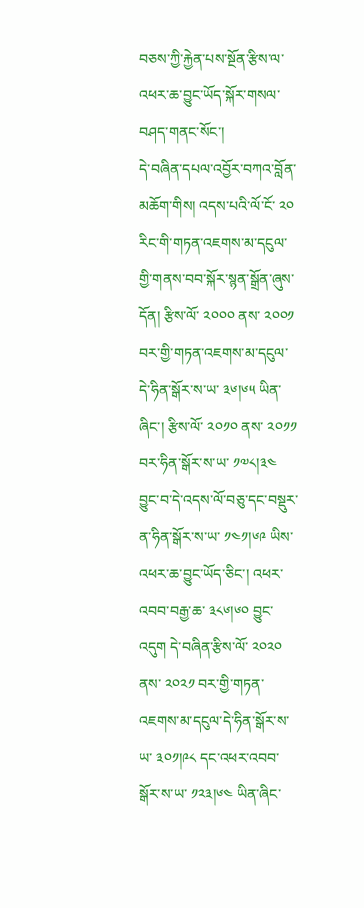བཅས་ཀྱི་རྐྱེན་པས་སྔོན་རྩིས་ལ་འཕར་ཆ་བྱུང་ཡོད་སྐོར་གསལ་བཤད་གནང་སོང་།
དེ་བཞིན་དཔལ་འབྱོར་བཀའ་བློན་མཆོག་གིས། འདས་པའི་ལོ་ངོ་ ༢༠ རིང་གི་གཏན་འཇགས་མ་དངུལ་གྱི་གནས་བབ་སྐོར་སྙན་སྒྲོན་ཞུས་དོན། རྩིས་ལོ་ ༢༠༠༠ ནས་ ༢༠༠༡ བར་གྱི་གཏན་འཇགས་མ་དངུལ་དེ་ཧིན་སྒོར་ས་ཡ་ ༣༦།༦༥ ཡིན་ཞིང་། རྩིས་ལོ་ ༢༠༡༠ ནས་ ༢༠༡༡ བར་ཧིན་སྒོར་ས་ཡ་ ༡༧༨།༣༤ བྱུང་བ་དེ་འདས་ལོ་བཅུ་དང་བསྡུར་ན་ཧིན་སྒོར་ས་ཡ་ ༡༤༡།༦༩ ཡིས་འཕར་ཆ་བྱུང་ཡོད་ཅིང་། འཕར་འབབ་བརྒྱ་ཆ་ ༣༨༦།༦༠ བྱུང་འདུག དེ་བཞིན་རྩིས་ལོ་ ༢༠༢༠ ནས་ ༢༠༢༡ བར་གྱི་གཏན་འཇགས་མ་དངུལ་དེ་ཧིན་སྒོར་ས་ཡ་ ༣༠༡།༩༨ དང་འཕར་འབབ་སྒོར་ས་ཡ་ ༡༢༣།༦༤ ཡིན་ཞིང་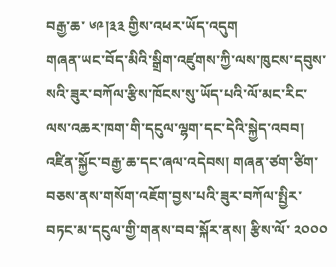བརྒྱ་ཆ་ ༦༩།༣༣ གྱིས་འཕར་ཡོད་འདུག
གཞན་ཡང་བོད་མིའི་སྒྲིག་འཛུགས་ཀྱི་ལས་ཁུངས་དབུས་སའི་ཟུར་བཀོལ་རྩིས་ཁོངས་སུ་ཡོད་པའི་ལོ་མང་རིང་ལས་འཆར་ཁག་གི་དངུལ་ལྷག་དང་དེའི་སྐྱེད་འབབ། འཛིན་སྐྱོང་བརྒྱ་ཆ་དང་ཞལ་འདེབས། གཞན་ཙག་ཙིག་བཅས་ནས་གསོག་འཇོག་བྱས་པའི་ཟུར་བཀོལ་སྤྱིར་བཏང་མ་དངུལ་གྱི་གནས་བབ་སྐོར་ནས། རྩིས་ལོ་ ༢༠༠༠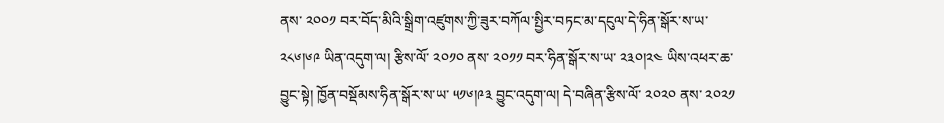ནས་ ༢༠༠༡ བར་བོད་མིའི་སྒྲིག་འཛུགས་ཀྱི་ཟུར་བཀོལ་སྤྱིར་བཏང་མ་དངུལ་དེ་ཧིན་སྒོར་ས་ཡ་ ༢༨༦།༦༩ ཡིན་འདུག་ལ། རྩིས་ལོ་ ༢༠༡༠ ནས་ ༢༠༡༡ བར་ཧིན་སྒོར་ས་ཡ་ ༢༣༠།༢༤ ཡིས་འཕར་ཆ་བྱུང་སྟེ། ཁྱོན་བསྡོམས་ཧིན་སྒོར་ས་ཡ་ ༥༡༦།༩༣ བྱུང་འདུག་ལ། དེ་བཞིན་རྩིས་ལོ་ ༢༠༢༠ ནས་ ༢༠༢༡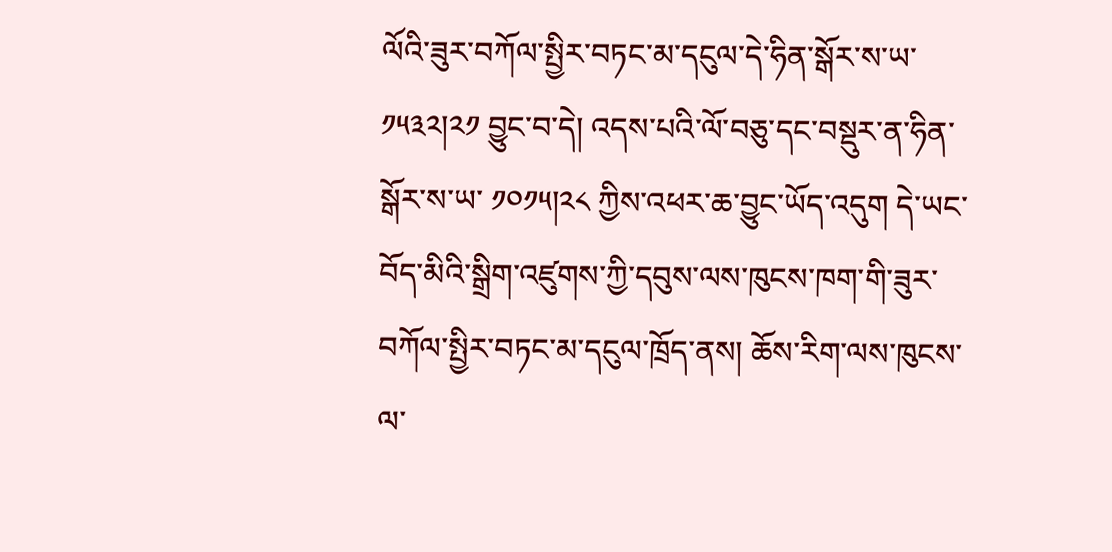ལོའི་ཟུར་བཀོལ་སྤྱིར་བཏང་མ་དངུལ་དེ་ཧིན་སྒོར་ས་ཡ་ ༡༥༣༢།༢༡ བྱུང་བ་དེ། འདས་པའི་ལོ་བཅུ་དང་བསྡུར་ན་ཧིན་སྒོར་ས་ཡ་ ༡༠༡༥།༢༨ ཀྱིས་འཕར་ཆ་བྱུང་ཡོད་འདུག དེ་ཡང་བོད་མིའི་སྒྲིག་འཛུགས་ཀྱི་དབུས་ལས་ཁུངས་ཁག་གི་ཟུར་བཀོལ་སྤྱིར་བཏང་མ་དངུལ་ཁྲོད་ནས། ཆོས་རིག་ལས་ཁུངས་ལ་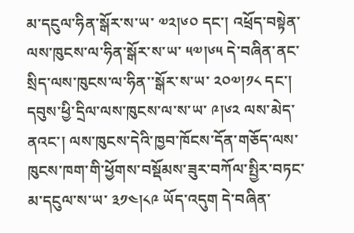མ་དངུལ་ཧིན་སྒོར་ས་ཡ་ ༧༢།༦༠ དང་། འཕྲོད་བསྟེན་ལས་ཁུངས་ལ་ཧིན་སྒོར་ས་ཡ་ ༥༧།༦༥ དེ་བཞིན་ནང་སྲིད་ལས་ཁུངས་ལ་ཧིན་་སྒོར་ས་ཡ་ ༢༠༧།༡༨ དང་། དབུས་ཕྱི་དྲིལ་ལས་ཁུངས་ལ་ས་ཡ་ ༩།༦༢ ལས་མེད་ནའང་། ལས་ཁུངས་དེའི་ཁྱབ་ཁོངས་དོན་གཅོད་ལས་ཁུངས་ཁག་གི་ཕྱོགས་བསྡོམས་ཟུར་བཀོལ་སྤྱིར་བཏང་མ་དངུལ་ས་ཡ་ ༣༡༤།༨༩ ཡོད་འདུག དེ་བཞིན་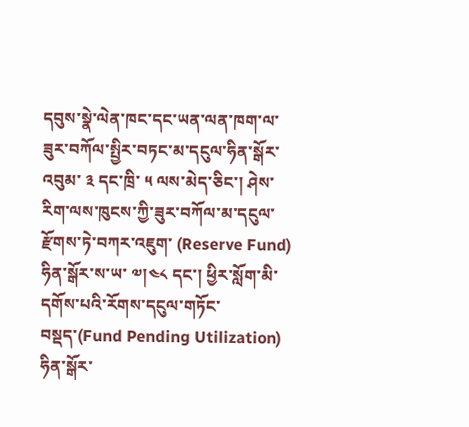དབུས་སྣེ་ལེན་ཁང་དང་ཡན་ལན་ཁག་ལ་ཟུར་བཀོལ་སྤྱིར་བཏང་མ་དངུལ་ཧིན་སྒོར་འབུམ་ ༣ དང་ཁྲི་ ༥ ལས་མེད་ཅིང་། ཤེས་རིག་ལས་ཁུངས་ཀྱི་ཟུར་བཀོལ་མ་དངུལ་རྫོགས་ཏེ་བཀར་འཇུག་ (Reserve Fund) ཧིན་སྒོར་ས་ཡ་ ༧།༤༨ དང་། ཕྱིར་སློག་མི་དགོས་པའི་རོགས་དངུལ་གཏོང་བསྡད་(Fund Pending Utilization) ཧིན་སྒོར་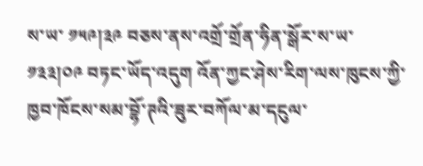ས་ཡ་ ༡༥༩།༣༩ བཅས་ནས་འགྲོ་གྲོན་ཧིན་སྒོར་ས་ཡ་ ༡༣༣།༠༩ བཏང་ཡོད་འདུག འོན་ཀྱང་ཤེས་རིག་ལས་ཁུངས་ཀྱི་ཁྱབ་ཁོངས་སམ་བྷོ་ཊའི་ཟུར་བཀོལ་མ་དངུལ་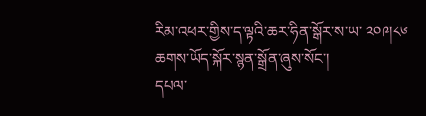རིམ་འཕར་གྱིས་ད་ལྟའི་ཆར་ཧིན་སྒོར་ས་ཡ་ ༢༠༩།༨༦ ཆགས་ཡོད་སྐོར་སྙན་སྒྲོན་ཞུས་སོང་།
དཔལ་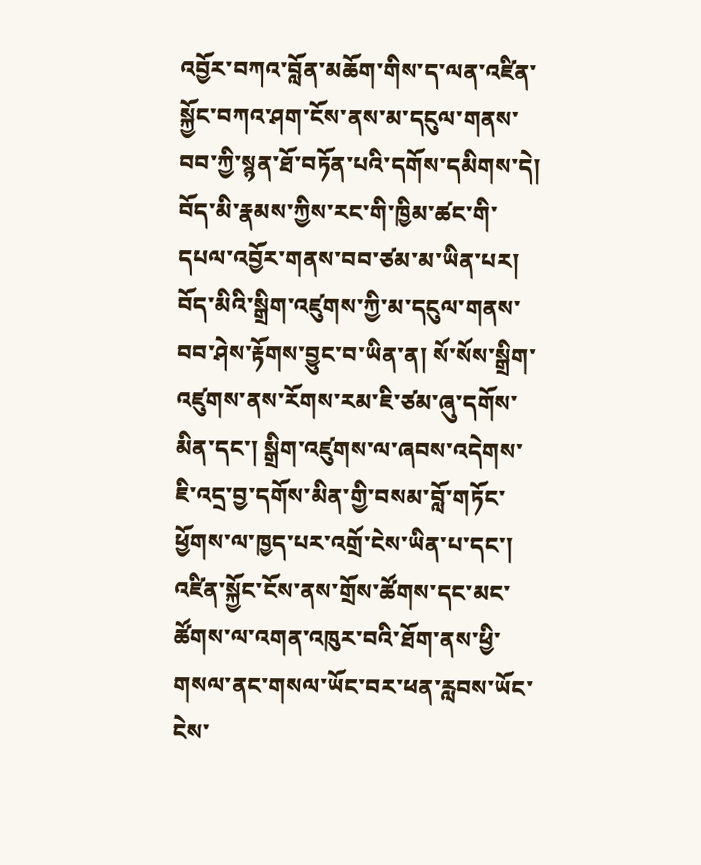འབྱོར་བཀའ་བློན་མཆོག་གིས་ད་ལན་འཛིན་སྐྱོང་བཀའ་ཤག་ངོས་ནས་མ་དངུལ་གནས་བབ་ཀྱི་སྙན་ཐོ་བཏོན་པའི་དགོས་དམིགས་དེ། བོད་མི་རྣམས་ཀྱིས་རང་གི་ཁྱིམ་ཚང་གི་དཔལ་འབྱོར་གནས་བབ་ཙམ་མ་ཡིན་པར། བོད་མིའི་སྒྲིག་འཛུགས་ཀྱི་མ་དངུལ་གནས་བབ་ཤེས་རྟོགས་བྱུང་བ་ཡིན་ན། སོ་སོས་སྒྲིག་འཛུགས་ནས་རོགས་རམ་ཇི་ཙམ་ཞུ་དགོས་མིན་དང་། སྒྲིག་འཛུགས་ལ་ཞབས་འདེགས་ཇི་འདྲ་བྱ་དགོས་མིན་གྱི་བསམ་བློ་གཏོང་ཕྱོགས་ལ་ཁྱད་པར་འགྲོ་ངེས་ཡིན་པ་དང་། འཛིན་སྐྱོང་ངོས་ནས་གྲོས་ཚོགས་དང་མང་ཚོགས་ལ་འགན་འཁུར་བའི་ཐོག་ནས་ཕྱི་གསལ་ནང་གསལ་ཡོང་བར་ཕན་རླབས་ཡོང་ངེས་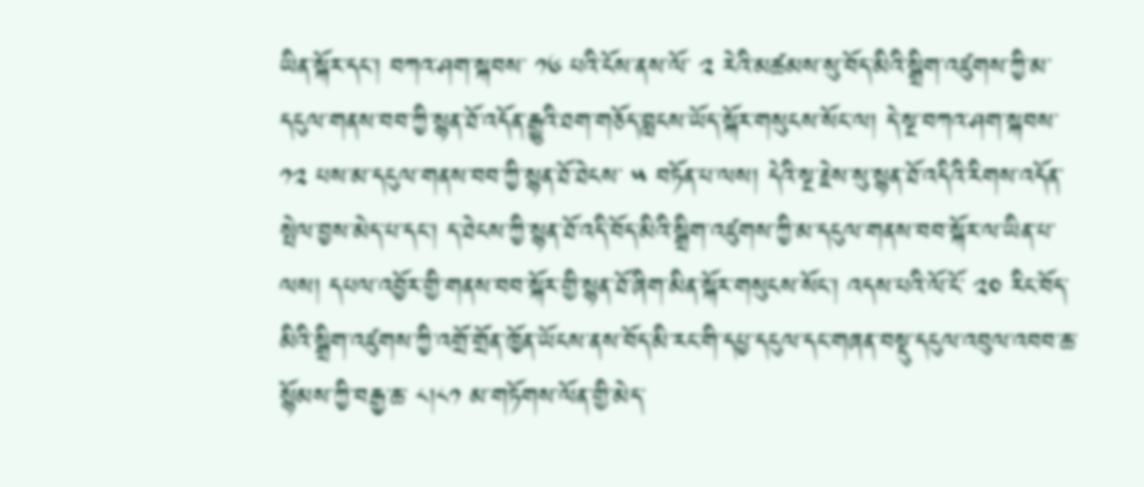ཡིན་སྐོར་དང་། བཀའ་ཤག་སྐབས་ ༡༦ པའི་ངོས་ནས་ལོ་ ༢ རེའི་མཚམས་སུ་བོད་མིའི་སྒྲིག་འཛུགས་ཀྱི་མ་དངུལ་གནས་བབ་ཀྱི་སྙན་ཐོ་འདོན་རྒྱུའི་ཐག་གཅོད་བླངས་ཡོད་སྐོར་གསུངས་སོང་ལ། དེ་སྔ་བཀའ་ཤག་སྐབས་ ༡༢ པས་མ་དངུལ་གནས་བབ་ཀྱི་སྙན་ཐོ་ཐེངས་ ༥ བཏོན་པ་ལས། དེའི་སྔ་རྗེས་སུ་སྙན་ཐོ་འདིའི་རིགས་འདོན་སྤེལ་བྱས་མེད་པ་དང་། ད་ཐེངས་ཀྱི་སྙན་ཐོ་འདི་བོད་མིའི་སྒྲིག་འཛུགས་ཀྱི་མ་དངུལ་གནས་བབ་སྐོར་ལ་ཡིན་པ་ལས། དཔལ་འབྱོར་གྱི་གནས་བབ་སྐོར་གྱི་སྙན་ཐོ་ཞིག་མིན་སྐོར་གསུངས་སོང་། འདས་པའི་ལོ་ངོ་ ༢༠ རིང་བོད་མིའི་སྒྲིག་འཛུགས་ཀྱི་འགྲོ་གྲོན་ཁྱོན་ཡོངས་ནས་བོད་མི་རང་གི་དཔྱ་དངུལ་དང་གཞན་བསྡུ་དངུལ་འབུལ་འབབ་ཆ་སྙོམས་ཀྱི་བརྒྱ་ཆ་ ༨།༨༡ མ་གཏོགས་ལོན་གྱི་མེད་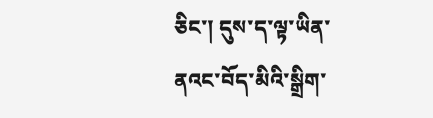ཅིང་། དུས་ད་ལྟ་ཡིན་ནའང་བོད་མིའི་སྒྲིག་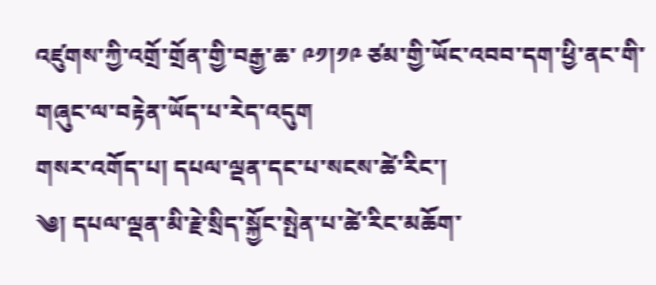འཛུགས་ཀྱི་འགྲོ་གྲོན་གྱི་བརྒྱ་ཆ་ ༩༡།༡༩ ཙམ་གྱི་ཡོང་འབབ་དག་ཕྱི་ནང་གི་གཞུང་ལ་བརྟེན་ཡོད་པ་རེད་འདུག
གསར་འགོད་པ། དཔལ་ལྡན་དང་པ་སངས་ཚེ་རིང་།
༄། དཔལ་ལྡན་མི་རྗེ་སྲིད་སྐྱོང་སྤེན་པ་ཚེ་རིང་མཆོག་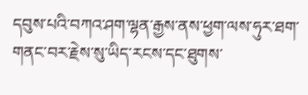དབུས་པའི་བཀའ་ཤག་ལྷན་རྒྱས་ནས་ཕྱག་ལས་ཧུར་ཐག་གནང་བར་རྗེས་སུ་ཡིད་རངས་དང་ཐུགས་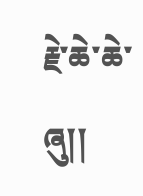རྗེ་ཆེ་ཆེ་ཞུ།།